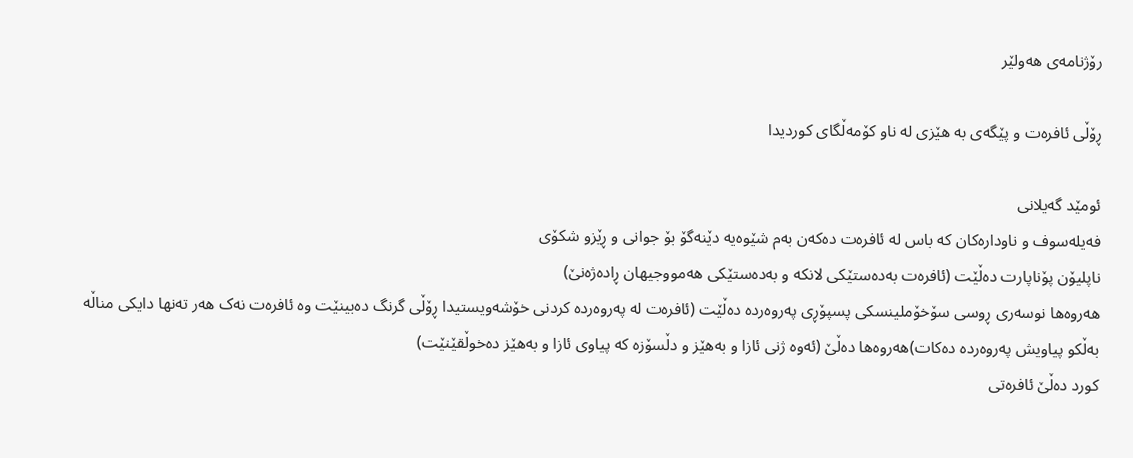رۆژنامەی ھەولێر

ڕۆڵی ئافرەت و پێگەی بە هێزی لە ناو کۆمەڵگای کوردیدا

ئومێد گەیلانی
فەیلەسوف و ناودارەکان کە باس لە ئافرەت دەکەن بەم شێوەیە دێنەگۆ بۆ جوانی و ڕێزو شکۆی
ناپلیۆن پۆناپارت دەڵێت (ئافرەت بەدەستێکی لانکە و بەدەستێکی ھەمووجیھان ڕادەژەنێ)
ھەروەھا نوسەری ڕوسی سۆخۆملینسکی پسپۆڕی پەروەردە دەڵێت (ئافرەت لە پەروەردە کردنی خۆشەویستیدا ڕۆڵی گرنگ دەبینێت وە ئافرەت نەک هەر تەنها دایکی مناڵە بەڵکو پیاویش پەروەردە دەکات)ھەروەھا دەڵێ (ئەوە ژنی ئازا و بەھێز و دڵسۆزە کە پیاوی ئازا و بەھێز دەخوڵقێنێت)
کورد دەڵێ ئافرەتی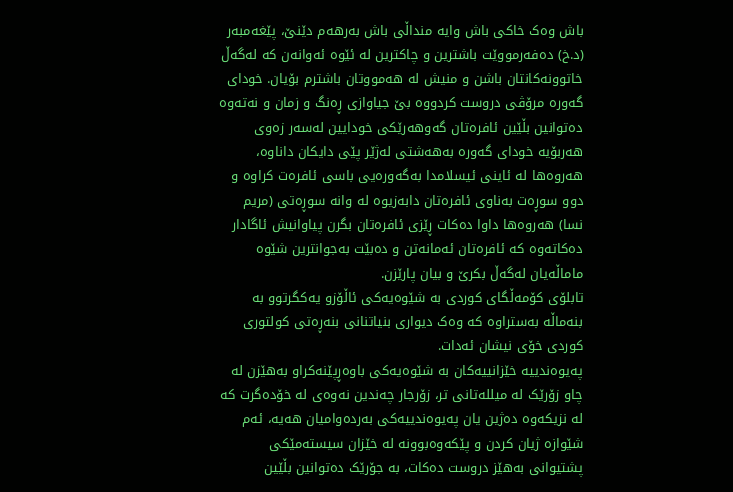باش وەک خاکی باش وایە منداڵی باش بەر‌هەم دێنێ، پێغەمبەر (د.خ) دەفەرمووێت باشترین و چاکترین لە ئێوە ئەوانەن کە لەگەڵ خاتوونەکانتان باشن و منیش لە هەمووتان باشترم بۆیان. خودای گەورە مرۆڤی دروست کردووە بێ جیاوازی ڕەنگ و زمان و نەتەوە دەتوانین بڵێین ئافرەتان گەوھەرێکی خودایین لەسەر زەوی ھەربۆیە خودای گەورە بەھەشتی لەژێر پێی دایکان داناوە، ھەروەھا لە ئاینی ئیسلامدا بەگەورەیی باسی ئافرەت کراوە و دوو سوڕەت بەناوی ئافرەتان دابەزیوە لە وانە سوڕەتی (مریم نسا) ھەروەھا داوا دەکات ڕێزی ئافرەتان بگرن پیاوانیش ئاگادار دەکاتەوە کە ئافرەتان ئەمانەتن و دەبێت بەجوانترین شێوە ماماڵەیان لەگەڵ بکرێ و بیان پارێزن.
تابلۆی کۆمەڵگای کوردی بە شێوەیەکی ئاڵۆزو یەکگرتوو بە بنەماڵە بەستراوە کە وەک دیواری بنیاتنانی بنەڕەتی کولتوری کوردی خۆی نیشان ئەدات.
پەیوەندییە خێزانییەکان بە شێوەیەکی باوەڕپێنەکراو بەهێزن لە چاو زۆرێک لە میللەتانی تر، زۆرجار چەندین نەوەی لە خۆدەگرت کە لە نزیکەوە دەژین یان پەیوەندییەکی بەردەوامیان هەیە، ئەم شێوازە ژیان کردن و پێکەوەبوونە لە خێزان سیستەمێکی پشتیوانی بەهێز دروست دەکات، بە جۆرێک دەتوانین بڵێین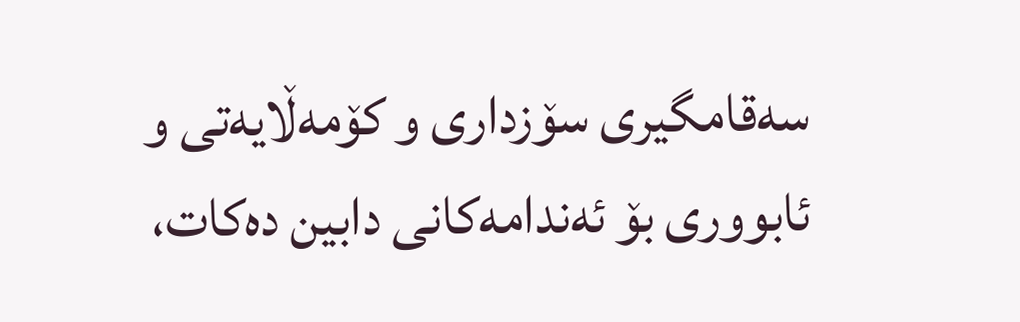سەقامگیری سۆزداری و کۆمەڵایەتی و ئابووری بۆ ئەندامەکانی دابین دەکات،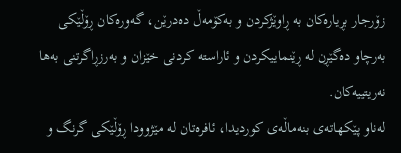زۆرجار بڕیارەکان بە ڕاوێژکردن و بەکۆمەڵ دەدرێن، گەورەکان ڕۆڵێکی بەرچاو دەگێڕن لە ڕێنماییکردن و ئاراستە کردنی خێزان و بەرزڕاگرتنی بەها نەریتییەکان.
لەناو پێکهاتەی بنەماڵەی کوردیدا، ئافرەتان لە مێژوودا ڕۆڵێکی گرنگ و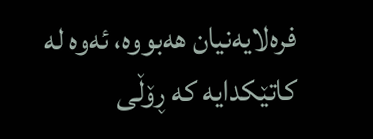فرەلایەنیان هەبووە، ئەوە لە کاتێکدایە کە ڕۆڵی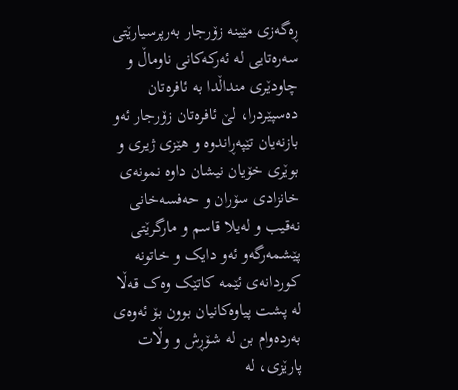ڕەگەزی مێینە زۆرجار بەرپرسیارێتی سەرەتایی لە ئەرکەکانی ناوماڵ و چاودێری منداڵدا بە ئافرەتان دەسپێردرا، لێ ئافرەتان زۆرجار ئەو بازنەیان تێپەڕاندوە و هێزی ژیری و بوێری خۆیان نیشان داوە نمونەی خانزادی سۆران و حەفسەخانی نەقیب و لەیلا قاسم و مارگرێتی پێشمەرگەو ئەو دایک و خاتونە کوردانەی ئێمە کاتێک وەک قەڵا لە پشت پیاوەکانیان بوون بۆ ئەوەی بەردەوام بن لە شۆڕش و وڵات پارێزی، لە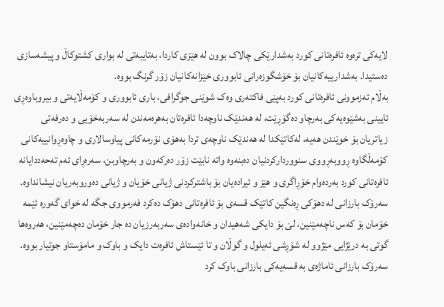لایەکی ترەوە ئافرەتانی کورد بەشدارێکی چالاک بوون لە هێزی کاردا، بەتایبەتی لە بواری کشتوکاڵ و پیشەسازی دەستیدا. بەشدارییەکانیان بۆ خۆشگوزەرانی ئابووری خێزانەکانیان زۆر گرنگ بووە.
بەڵام ئەزموونی ئافرەتانی کورد بەپێی فاکتەری وەک شوێنی جوگرافی، باری ئابووری و کۆمەڵایەتی و بیروباوەڕی ئایینی بەشێوەیەکی بەرچاو دەگۆڕێت، لە هەندێک ناوچەدا ئافرەتان بەهرەمەندن لە سەربەخۆیی و دەرفەتی زیاتریان بۆ خوێندن هەیە، لەکاتێکدا لە هەندێک ناوچەی تردا بەهۆی نۆرمەکانی پیاوسالاری و چاوەڕوانییەکانی کۆمەڵگاوە ڕووبەڕووی سنووردارکردنیان دەبنەوە واتە نابێت زۆر دەرکەون و بەرچاوبن، سەرەڕای ئەم تەحەددایانە ئافرەتانی کورد بەردەوام خۆڕاگری و هێز و ئیرادەیان بۆ باشترکردنی ژیانی خۆیان و ژیانی دەوروبەریان نیشانداوە.
سەرۆک بارزانی لە دهۆکی ڕەنگین کاتێک قسەی بۆ ئافرەتانی دهۆک دەکرد فەرمووی جگە لە خوای گەورە ئێمە خۆمان بۆ کەس ناچەمێنین، لێ بۆ دایکی شەهیدان و خانەوادەی سەربەرزیان دە جار خۆمان دەچەمێنین، هەروەها گوتی بە درێژایی مێژوو لە شۆڕشی ئەیلول و گوڵان و تا ئێستاش ئافرەت دایک و باوک و مامۆستاو جوتیار بووە.
سەرۆک بارزانی ئاماژەی بە قسەیەکی بارزانی باوک کرد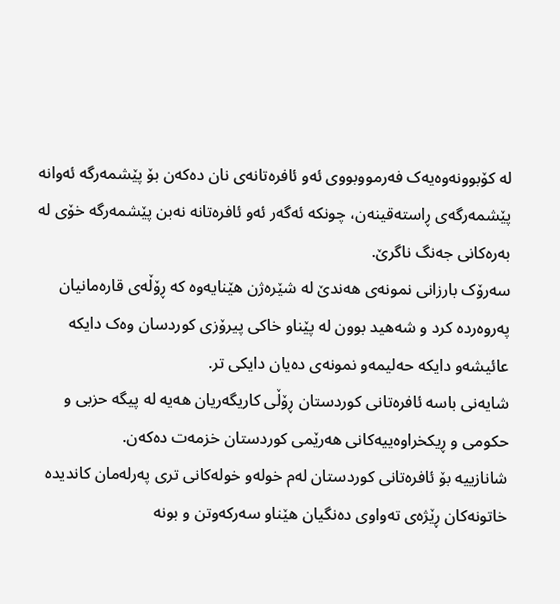لە کۆبوونەوەیەک فەرمووبووی ئەو ئافرەتانەی نان دەکەن بۆ پێشمەرگە ئەوانە پێشمەرگەی ڕاستەقینەن، چونکە ئەگەر ئەو ئافرەتانە نەبن پێشمەرگە خۆی لە بەرەکانی جەنگ ناگرێ.
سەرۆک بارزانی نمونەی هەندێ لە شێرەژن ‌هێنایەوە کە ڕۆڵەی قارەمانیان پەروەردە کرد و شەهید بوون لە پێناو خاکی پیرۆزی کوردسان وەک دایکە عائیشەو دایکە حەلیمەو نمونەی دەیان دایکی تر.
شایەنی باسە ئافرەتانی کوردستان ڕۆڵی کاریگەریان هەیە لە پیگە حزبی و حکومی و ڕیکخراوەییەکانی هەرێمی کوردستان خزمەت دەکەن.
شانازییە بۆ ئافرەتانی کوردستان لەم خولەو خولەکانی تری پەرلەمان کاندیدە خاتونەکان ڕێژەی تەواوی دەنگیان هێناو سەرکەوتن و بونە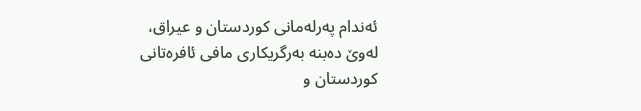ئەندام پەرلەمانی کوردستان و عیراق، لەوێ دەبنە بەرگریکاری مافی ئافرەتانی کوردستان و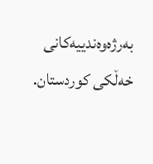بەرژەوەندییەکانی خەڵکی کوردستان.